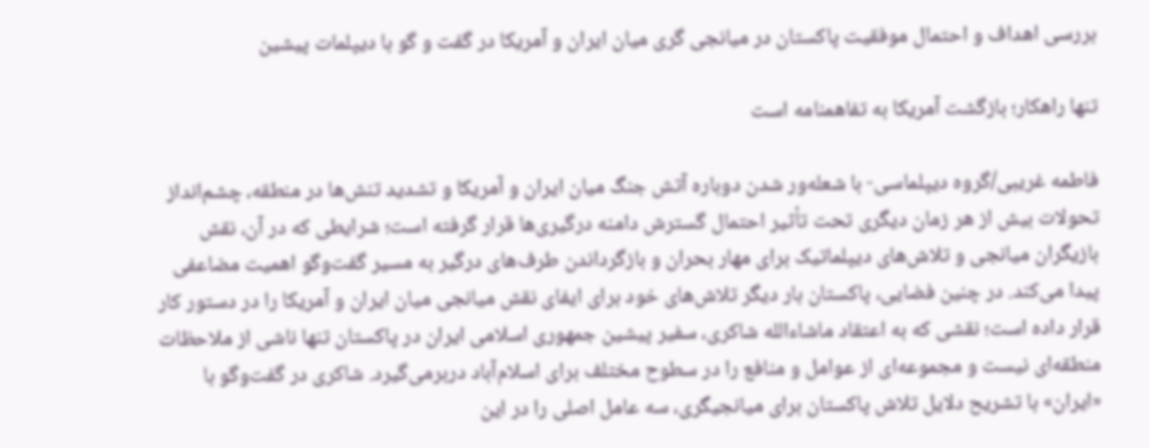بررسی اهداف و احتمال موفقیت پاکستان در میانجی گری میان ایران و آمریکا در گفت و گو با دیپلمات پیشین

تنها راهکار؛ بازگشت آمریکا به تفاهمنامه است

فاطمه غریبی/گروه دیپلماسی- با شعله‌ور شدن دوباره آتش جنگ میان ایران و آمریکا و تشدید تنش‌ها در منطقه، چشم‌انداز تحولات بیش از هر زمان دیگری تحت تأثیر احتمال گسترش دامنه درگیری‌ها قرار گرفته است؛ شرایطی که در آن، نقش بازیگران میانجی و تلاش‌های دیپلماتیک برای مهار بحران و بازگرداندن طرف‌های درگیر به مسیر گفت‌وگو اهمیت مضاعفی پیدا می‌کند. در چنین فضایی، پاکستان بار دیگر تلاش‌های خود برای ایفای نقش میانجی میان ایران و آمریکا را در دستور کار قرار داده است؛ نقشی که به اعتقاد ماشاءالله شاکری، سفیر پیشین جمهوری اسلامی ایران در پاکستان تنها ناشی از ملاحظات منطقه‌ای نیست و مجموعه‌ای از عوامل و منافع را در سطوح مختلف برای اسلام‌آباد دربرمی‌گیرد. شاکری در گفت‌وگو با «ایران» با تشریح دلایل تلاش پاکستان برای میانجیگری، سه عامل اصلی را در این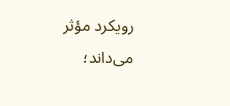رویکرد مؤثر می‌داند؛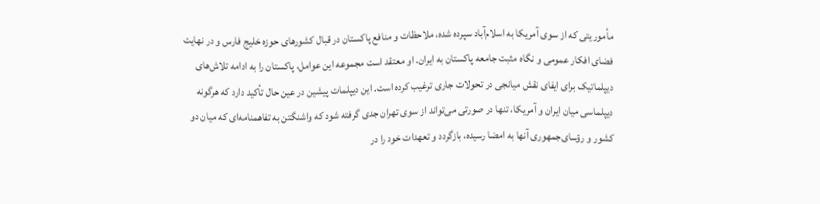مأموریتی که از سوی آمریکا به اسلام‌آباد سپرده شده، ملاحظات و منافع پاکستان در قبال کشورهای حوزه خلیج فارس و در نهایت فضای افکار عمومی و نگاه مثبت جامعه پاکستان به ایران. او معتقد است مجموعه این عوامل، پاکستان را به ادامه تلاش‌های دیپلماتیک برای ایفای نقش میانجی در تحولات جاری ترغیب کرده است. این دیپلمات پیشین در عین حال تأکید دارد که هرگونه دیپلماسی میان ایران و آمریکا، تنها در صورتی می‌تواند از سوی تهران جدی گرفته شود که واشنگتن به تفاهمنامه‌ای که میان دو کشور و رؤسای‌جمهوری آنها به امضا رسیده، بازگردد و تعهدات خود را در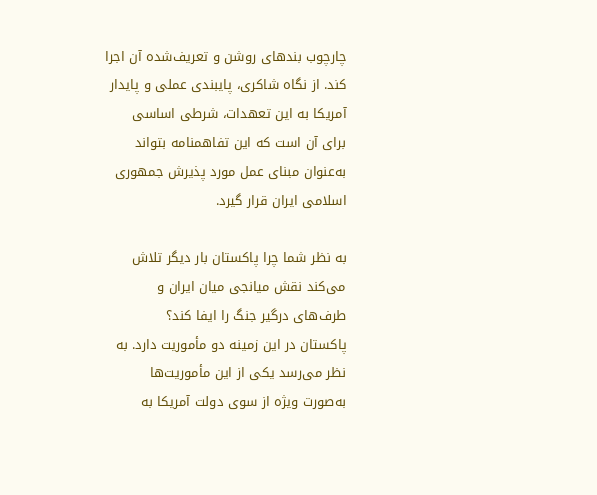چارچوب بندهای روشن و تعریف‌شده آن اجرا کند. از نگاه شاکری، پایبندی عملی و پایدار آمریکا به این تعهدات، شرطی اساسی برای آن است که این تفاهمنامه بتواند به‌عنوان مبنای عمل مورد پذیرش جمهوری اسلامی ایران قرار گیرد.

به نظر شما چرا پاکستان بار دیگر تلاش می‌کند نقش میانجی میان ایران و طرف‌های درگیر جنگ را ایفا کند؟
پاکستان در این زمینه دو مأموریت دارد. به نظر می‌رسد یکی از این مأموریت‌ها به‌صورت ویژه از سوی دولت آمریکا به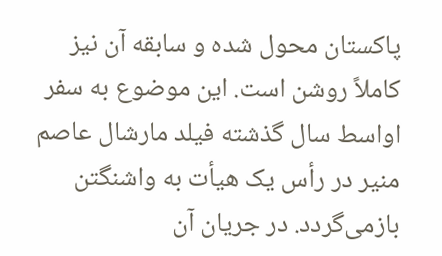پاکستان محول شده و سابقه آن نیز کاملاً روشن است. این موضوع به سفر اواسط سال گذشته فیلد مارشال عاصم منیر در رأس یک هیأت به واشنگتن بازمی‌گردد. در جریان آن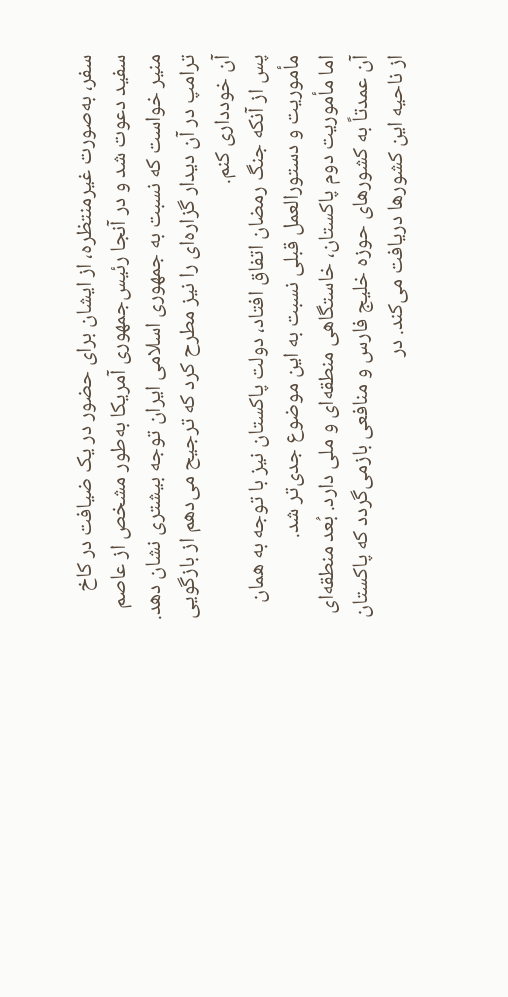سفر، به‌صورت غیرمنتظره، از ایشان برای حضور در یک ضیافت در کاخ سفید دعوت شد و در آنجا رئیس‌جمهوری آمریکا به‌طور مشخص از عاصم منیر خواست که نسبت به جمهوری اسلامی ایران توجه بیشتری نشان دهد.
ترامپ در آن دیدار گزاره‌ای را نیز مطرح کرد که ترجیح می‌دهم از بازگویی آن خودداری کنم.
پس از آنکه جنگ رمضان اتفاق افتاد، دولت پاکستان نیز با توجه به همان مأموریت و دستورالعمل قبلی نسبت به این موضوع جدی‌تر شد.
اما مأموریت دوم پاکستان، خاستگاهی منطقه‌ای و ملی دارد. بُعد منطقه‌ای آن عمدتاً به کشورهای حوزه خلیج فارس و منافعی بازمی‌گردد که پاکستان از ناحیه این کشورها دریافت می‌کند. در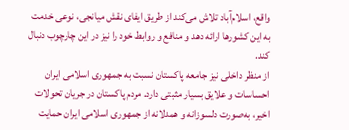واقع، اسلام‌آباد تلاش می‌کند از طریق ایفای نقش میانجی، نوعی خدمت به این کشورها ارائه دهد و منافع و روابط خود را نیز در این چارچوب دنبال کند.
از منظر داخلی نیز جامعه پاکستان نسبت به جمهوری اسلامی ایران احساسات و علایق بسیار مثبتی دارد. مردم پاکستان در جریان تحولات اخیر، به‌صورت دلسوزانه و همدلانه از جمهوری اسلامی ایران حمایت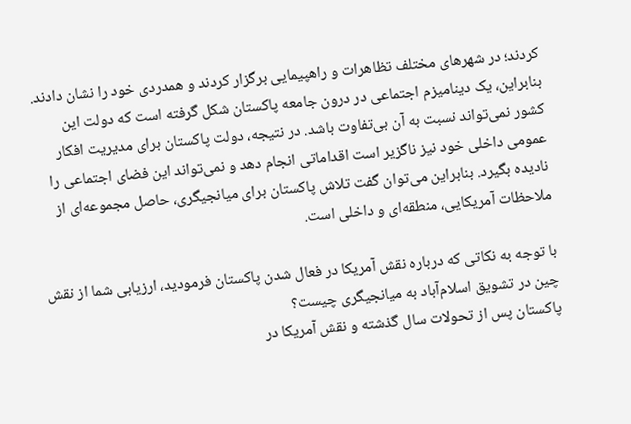کردند؛ در شهرهای مختلف تظاهرات و راهپیمایی برگزار کردند و همدردی خود را نشان دادند. بنابراین، یک دینامیزم اجتماعی در درون جامعه پاکستان شکل گرفته است که دولت این کشور نمی‌تواند نسبت به آن بی‌تفاوت باشد. در نتیجه، دولت پاکستان برای مدیریت افکار عمومی داخلی خود نیز ناگزیر است اقداماتی انجام دهد و نمی‌تواند این فضای اجتماعی را نادیده بگیرد. بنابراین می‌توان گفت تلاش پاکستان برای میانجیگری، حاصل مجموعه‌ای از ملاحظات آمریکایی، منطقه‌ای و داخلی است.

با توجه به نکاتی که درباره نقش آمریکا در فعال شدن پاکستان فرمودید، ارزیابی شما از نقش چین در تشویق اسلام‌آباد به میانجیگری چیست؟
پاکستان پس از تحولات سال گذشته و نقش آمریکا در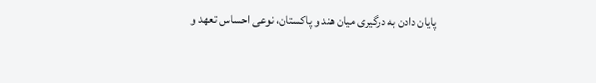پایان دادن به درگیری میان هند و پاکستان، نوعی احساس تعهد و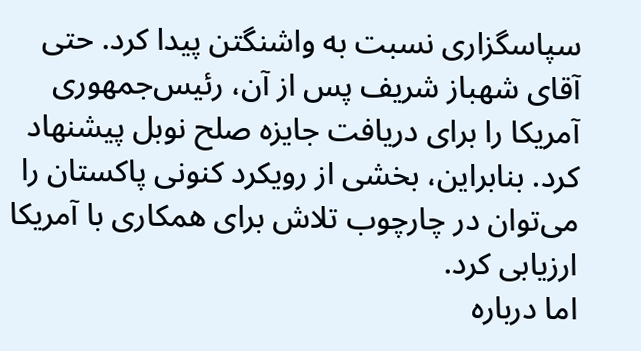سپاسگزاری نسبت به واشنگتن پیدا کرد. حتی آقای شهباز شریف پس از آن، رئیس‌جمهوری آمریکا را برای دریافت جایزه صلح نوبل پیشنهاد کرد. بنابراین، بخشی از رویکرد کنونی پاکستان را می‌توان در چارچوب تلاش برای همکاری با آمریکا ارزیابی کرد.
اما درباره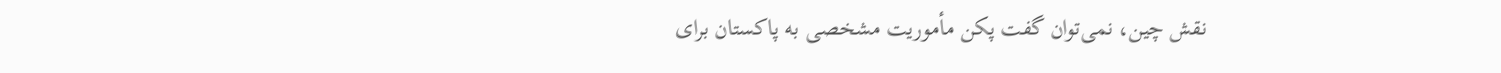نقش چین، نمی‌توان گفت پکن مأموریت مشخصی به پاکستان برای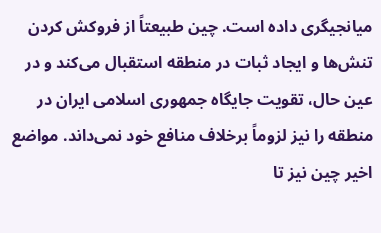میانجیگری داده است. چین طبیعتاً از فروکش کردن تنش‌ها و ایجاد ثبات در منطقه استقبال می‌کند و در عین حال، تقویت جایگاه جمهوری اسلامی ایران در منطقه را نیز لزوماً برخلاف منافع خود نمی‌داند. مواضع اخیر چین نیز تا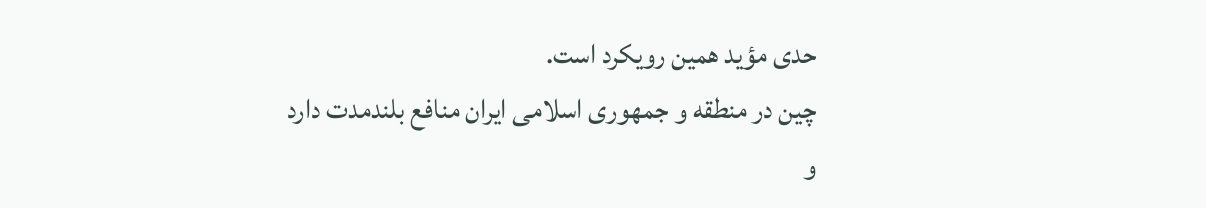حدی مؤید همین رویکرد است.
چین در منطقه و جمهوری اسلامی ایران منافع بلندمدت دارد و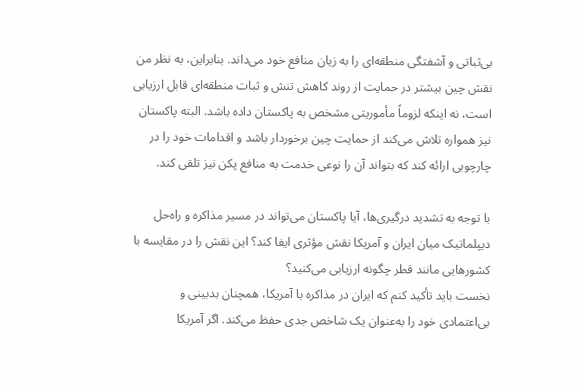بی‌ثباتی و آشفتگی منطقه‌ای را به زیان منافع خود می‌داند. بنابراین، به نظر من نقش چین بیشتر در حمایت از روند کاهش تنش و ثبات منطقه‌ای قابل ارزیابی است، نه اینکه لزوماً مأموریتی مشخص به پاکستان داده باشد. البته پاکستان نیز همواره تلاش می‌کند از حمایت چین برخوردار باشد و اقدامات خود را در چارچوبی ارائه کند که بتواند آن را نوعی خدمت به منافع پکن نیز تلقی کند.

با توجه به تشدید درگیری‌ها، آیا پاکستان می‌تواند در مسیر مذاکره و راه‌حل دیپلماتیک میان ایران و آمریکا نقش مؤثری ایفا کند؟ این نقش را در مقایسه با کشورهایی مانند قطر چگونه ارزیابی می‌کنید؟
نخست باید تأکید کنم که ایران در مذاکره با آمریکا، همچنان بدبینی و بی‌اعتمادی خود را به‌عنوان یک شاخص جدی حفظ می‌کند. اگر آمریکا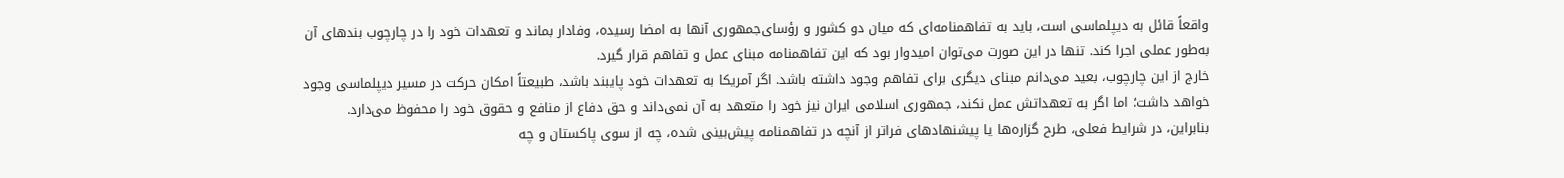واقعاً قائل به دیپلماسی است، باید به تفاهمنامه‌ای که میان دو کشور و رؤسای‌جمهوری آنها به امضا رسیده، وفادار بماند و تعهدات خود را در چارچوب بندهای آن به‌طور عملی اجرا کند. تنها در این صورت می‌توان امیدوار بود که این تفاهمنامه مبنای عمل و تفاهم قرار گیرد.
خارج از این چارچوب، بعید می‌دانم مبنای دیگری برای تفاهم وجود داشته باشد. اگر آمریکا به تعهدات خود پایبند باشد، طبیعتاً امکان حرکت در مسیر دیپلماسی وجود خواهد داشت؛ اما اگر به تعهداتش عمل نکند، جمهوری اسلامی ایران نیز خود را متعهد به آن نمی‌داند و حق دفاع از منافع و حقوق خود را محفوظ می‌دارد.
بنابراین، در شرایط فعلی، طرح گزاره‌ها یا پیشنهادهای فراتر از آنچه در تفاهمنامه پیش‌بینی شده، چه از سوی پاکستان و چه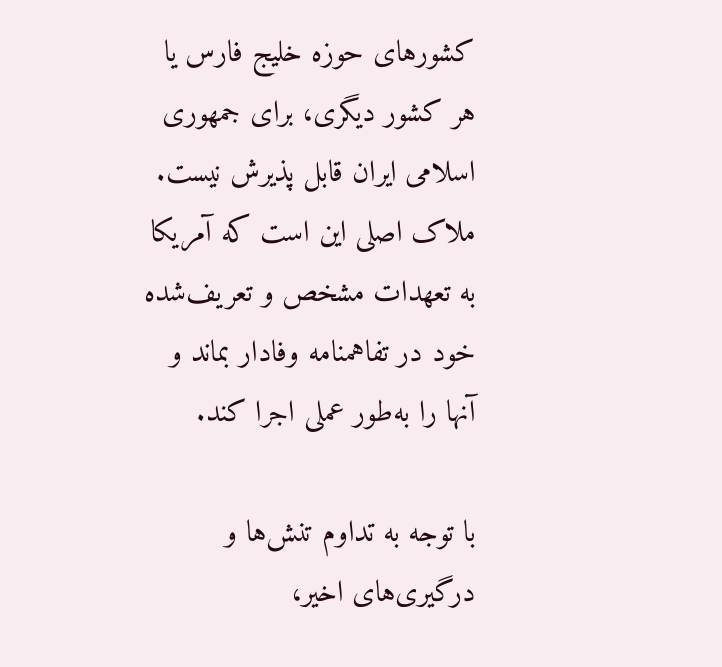کشورهای حوزه خلیج فارس یا هر کشور دیگری، برای جمهوری اسلامی ایران قابل پذیرش نیست. ملاک اصلی این است که آمریکا به تعهدات مشخص و تعریف‌شده خود در تفاهمنامه وفادار بماند و آنها را به‌طور عملی اجرا کند.

با توجه به تداوم تنش‌ها و درگیری‌های اخیر،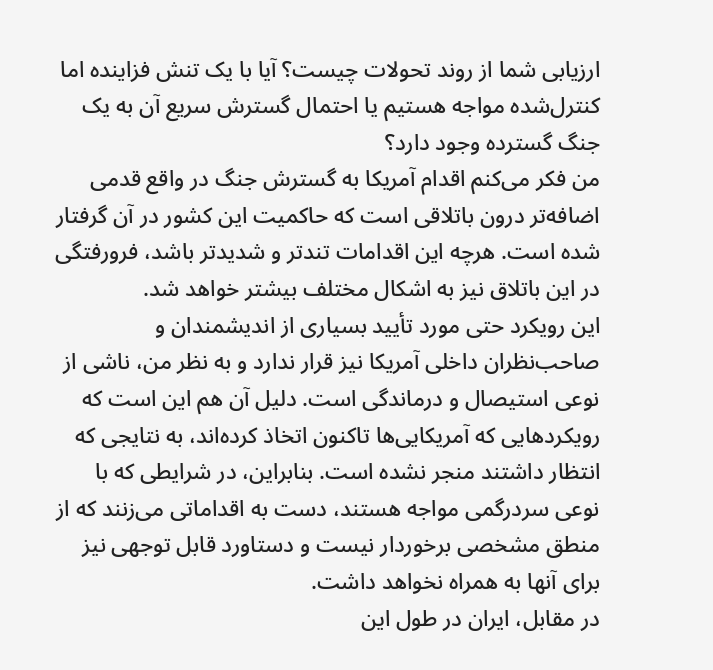ارزیابی شما از روند تحولات چیست؟ آیا با یک تنش فزاینده اما کنترل‌شده مواجه هستیم یا احتمال گسترش سریع آن به یک جنگ گسترده وجود دارد؟
من فکر می‌کنم اقدام آمریکا به گسترش جنگ در واقع قدمی اضافه‌تر درون باتلاقی است که حاکمیت این کشور در آن گرفتار شده است. هرچه این اقدامات تندتر و شدیدتر باشد، فرورفتگی در این باتلاق نیز به اشکال مختلف بیشتر خواهد شد.
این رویکرد حتی مورد تأیید بسیاری از اندیشمندان و صاحب‌نظران داخلی آمریکا نیز قرار ندارد و به نظر من، ناشی از نوعی استیصال و درماندگی است. دلیل آن هم این است که رویکردهایی که آمریکایی‌ها تاکنون اتخاذ کرده‌اند، به نتایجی که انتظار داشتند منجر نشده است. بنابراین، در شرایطی که با نوعی سردرگمی مواجه هستند، دست به اقداماتی می‌زنند که از منطق مشخصی برخوردار نیست و دستاورد قابل توجهی نیز برای آنها به همراه نخواهد داشت.
در مقابل، ایران در طول این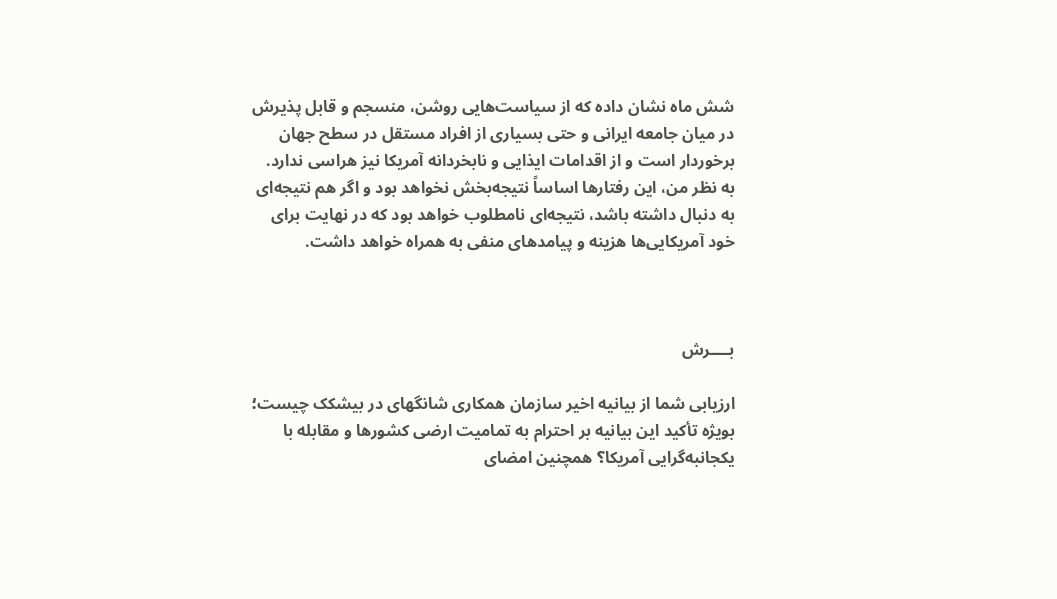شش ماه نشان داده که از سیاست‌هایی روشن، منسجم و قابل پذیرش در میان جامعه ایرانی و حتی بسیاری از افراد مستقل در سطح جهان برخوردار است و از اقدامات ایذایی و نابخردانه آمریکا نیز هراسی ندارد.
به نظر من، این رفتارها اساساً نتیجه‌بخش نخواهد بود و اگر هم نتیجه‌ای به دنبال داشته باشد، نتیجه‌ای نامطلوب خواهد بود که در نهایت برای خود آمریکایی‌ها هزینه و پیامدهای منفی به همراه خواهد داشت.



بــــرش

ارزیابی شما از بیانیه اخیر سازمان همکاری شانگهای در بیشکک چیست؛ بویژه تأکید این بیانیه بر احترام به تمامیت ارضی کشورها و مقابله با یکجانبه‌گرایی آمریکا؟ همچنین امضای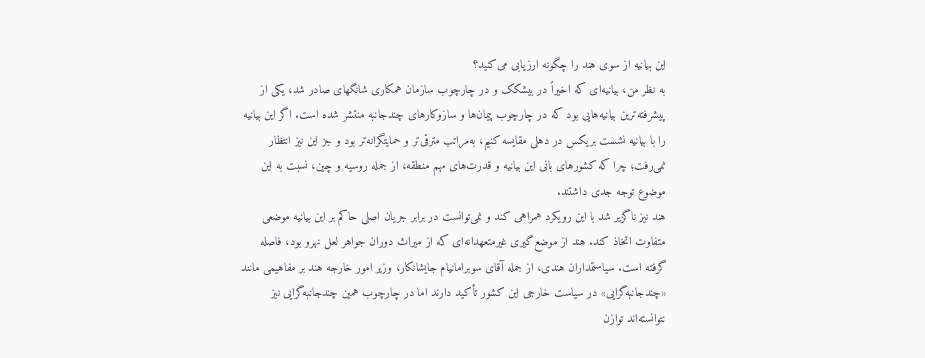این بیانیه از سوی هند را چگونه ارزیابی می‌کنید؟
به نظر من، بیانیه‌ای که اخیراً در بیشکک و در چارچوب سازمان همکاری شانگهای صادر شد، یکی از پیشرفته‌ترین بیانیه‌هایی بود که در چارچوب پیمان‌ها و سازوکارهای چندجانبه منتشر شده است. اگر این بیانیه را با بیانیه نشست بریکس در دهلی مقایسه کنیم، به‌مراتب مترقی‌تر و حمایتگرانه‌تر بود و جز این نیز انتظار نمی‌رفت؛ چرا که کشورهای بانی این بیانیه و قدرت‌های مهم منطقه، از جمله روسیه و چین، نسبت به این موضوع توجه جدی داشتند.
هند نیز ناگزیر شد با این رویکرد همراهی کند و نمی‌توانست در برابر جریان اصلی حاکم بر این بیانیه موضعی متفاوت اتخاذ کند. هند از موضع‌گیری غیرمتعهدانه‌ای که از میراث دوران جواهر لعل نهرو بود، فاصله گرفته است. سیاستمداران هندی، از جمله آقای سوبرامانیام جایشانکار، وزیر امور خارجه هند بر مفاهیمی مانند «چندجانبه‌گرایی» در سیاست خارجی این کشور تأکید دارند اما در چارچوب همین چندجانبه‌گرایی نیز نتوانسته‌اند توازن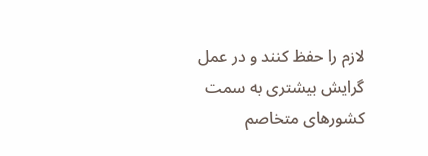لازم را حفظ کنند و در عمل گرایش بیشتری به سمت کشورهای متخاصم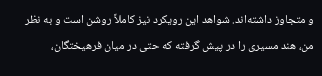و متجاوز داشته‌اند. شواهد این رویکرد نیز کاملاً روشن است و به نظر من، هند مسیری را در پیش گرفته که حتی در میان فرهیختگان،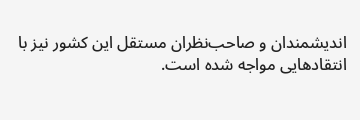اندیشمندان و صاحب‌نظران مستقل این کشور نیز با انتقادهایی مواجه شده است.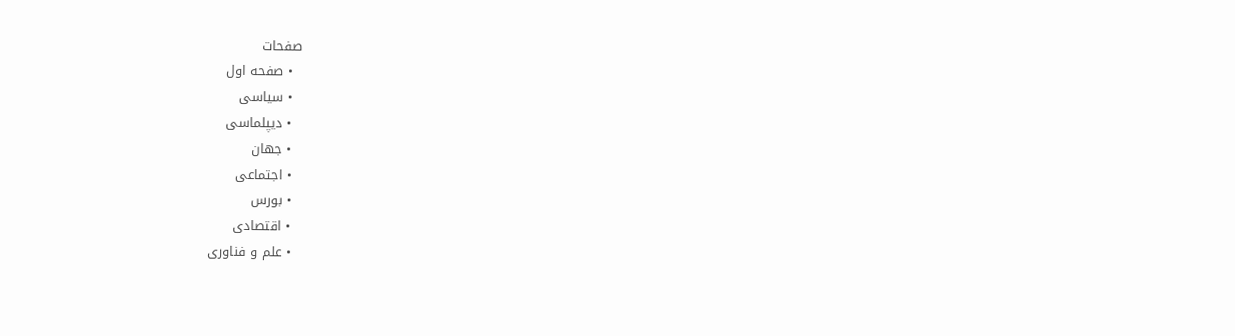صفحات
  • صفحه اول
  • سیاسی
  • دیپلماسی
  • جهان
  • اجتماعی
  • بورس
  • اقتصادی
  • علم و فناوری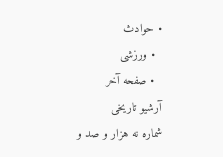• حوادث
  • ورزشی
  • صفحه آخر
آرشیو تاریخی
شماره نه هزار و صد و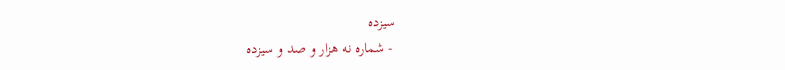سیزده
 - شماره نه هزار و صد و سیزده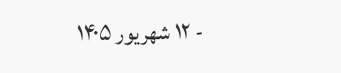- ۱۲ شهریور ۱۴۰۵